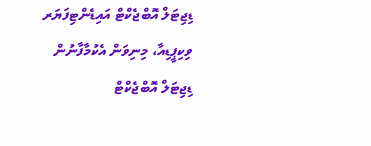ޑިޖިޓަލް އޮބްޖެކްޓް އައިޑެންޓިފަޔަރ
ވިކިޕީޑިއާ، މިނިވަން އެކުމާފާނުން
ޑިޖިޓަލް އޮބްޖެކްޓް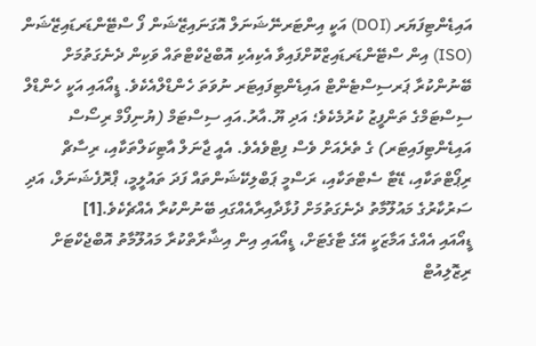އައިޑެންޓިފަޔަރ (DOI) އަކީ އިންޓަރނޭޝަނަލް އޮގަނައިޒޭޝަން ފޯ ސްޓޭންޑަރޑައިޒޭޝަން (ISO) އިން ސްޓޭންޑަރޑައިޒްކޮށްފައިވާ އެކިއެކި އޮބްޖެކްޓްތައް ވަކިން ދެނެގަތުމަށް ބޭނުންކުރާ ޕަރސިސްޓެންޓް އައިޑެންޓިފައިޓަރ ނުވަތަ ހެންޑްލްއެކެވެ. ޑީއޯއައި އަކީ ހެންޑްލް ސިސްޓަމްގެ ތަންފީޒު ކުރުމެކެވެ؛ އަދި ޔޫ.އާރު.އައި ސިސްޓަމް (ޔުނިފޯމް ރިސޯސް އައިޑެންޓިފައިޓަރ) ގެ ތެރެއަށް ވެސް ފިޓްވެއެވެ. އެއީ ޖާނަލް އާޓިކަލްތަކާއި، ރިސާޗް ރިޕޯޓްތަކާއި، ޑޭޓާ ސެޓްތަކާއި، ރަސްމީ ޕަބްލިކޭޝަންތައް ފަދަ ތައުލީމީ، ޕްރޮފެޝަނަލް، އަދި ސަރުކާރުގެ މައުލޫމާތު ދެނެގަތުމަށް ފުޅާދާއިރާއެއްގައި ބޭނުންކުރާ އެއްޗެކެވެ.[1]
ޑީއޯއައި އެއްގެ އަމާޒަކީ އޭގެ ޓާގެޓަށް، ޑީއޯއައި އިން އިޝާރާތްކުރާ މައުލޫމާތު އޮބްޖެކްޓަށް ރިޒޮލިއުޓް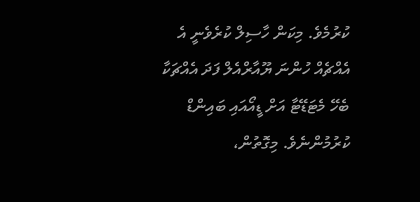ކުރުމެވެ. މިކަން ހާސިލް ކުރެވެނީ އެ އެއްޗެއް ހުންނަ ޔޫއާރްއެލް ފަދަ އެއްޗަކާ ބެހޭ މެޓަޑޭޓާ އަށް ޑީއޯއައި ބައިންޑް ކުރުމުންނެވެ. މިގޮތުން،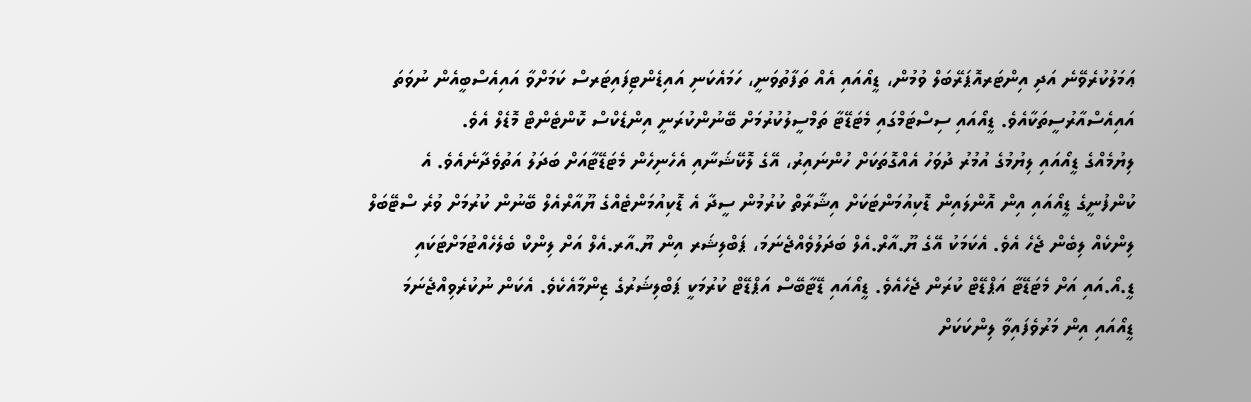ޢަމަލުކުރެވޭނެ އަދި އިންޓަރއޮޕަރޭބަލް ވުމުން، ޑީއޯއައި އެއް ތަފާތުވަނީ، ހަމައެކަނި އައިޑެންޓިފައިޓަރސް ކަމަށްވާ އައިއެސްބީއެން ނުވަތަ އައިއެސްއާރުސީތަކާއެވެ. ޑީއޯއައި ސިސްޓަމްގައި މެޓަޑޭޓާ ތަމްސީލުކުރުމަށް ބޭނުންކުރަނީ އިންޑެކްސް ކޮންޓެންޓް މޮޑެލް އެވެ.
ލިޔުމެއްގެ ޑީއޯއައި ލިޔުމުގެ އުމުރު ދުވަހު އެއްގޮތަކަށް ހުންނައިރު، އޭގެ ލޮކޭޝަނާއި އެހެނިހެން މެޓަޑޭޓާއަށް ބަދަލު އަތުވެދާނެއެވެ. އެ ކުންފުނީގެ ޑީއޯއައި އިން އޮންލައިން ޑޮކިއުމަންޓަކަށް އިޝާރާތް ކުރުމުން ސީދާ އެ ޑޮކިއުމަންޓެއްގެ ޔޫއާރްއެލް ބޭނުން ކުރުމަށް ވުރެ ސްޓޭބަލް ލިންކެއް ލިބެން ޖެހެ އެވެ. އެކަމަކު އޭގެ ޔޫ.އާރް.އެލް ބަދަލުވެއްޖެނަމަ، ޕަބްލިޝަރ އިން ޔޫ.އާރ.އެލް އަށް ލިންކް ބެލެހެއްޓުމަށްޓަކައި ޑީ.އޯ.އައި އަށް މެޓަޑޭޓާ އަޕްޑޭޓް ކުރަން ޖެހެއެވެ. ޑީއޯއައި ޑޭޓާބޭސް އަޕްޑޭޓް ކުރުމަކީ ޕަބްލިޝަރުގެ ޒިންމާއެކެވެ. އެކަން ނުކުރެވިއްޖެނަމަ ޑީއޯއައި އިން މަރުވެފައިވާ ލިންކަކަށް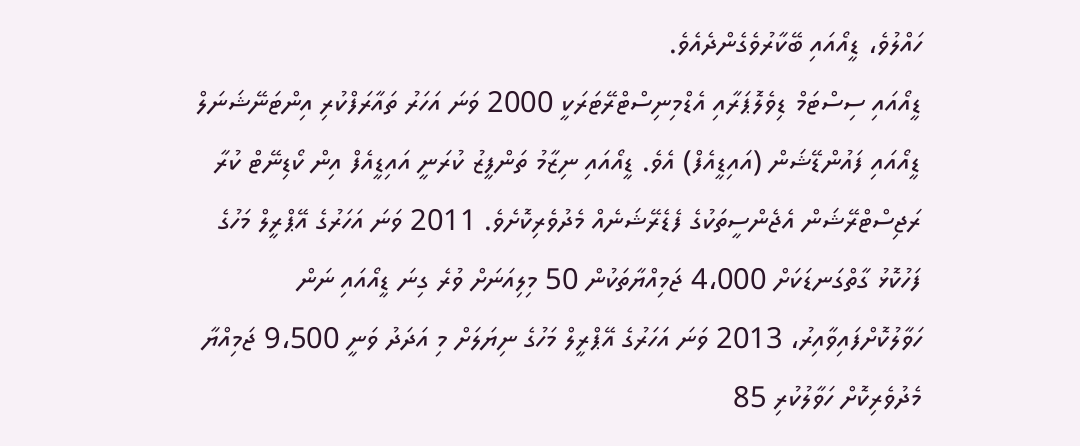ހައްލުވެ، ޑީއޯއައި ބޭކާރުވެގެންދެއެވެ.
ޑީއޯއައި ސިސްޓަމް ޑިވެލޮޕަރާއި އެޑްމިނިސްޓްރޭޓަރަކީ 2000 ވަނަ އަހަރު ތައާރަފްކުރި އިންޓަނޭޝަނަލް ޑީއޯއައި ފައުންޑޭޝަން (އައިޑީއެފް) އެވެ. ޑީއޯއައި ނިޒާމު ތަންފީޒު ކުރަނީ އައިޑީއެފް އިން ކޯޑިނޭޓް ކުރާ ރަޖިސްޓްރޭޝަން އެޖެންސީތަކުގެ ފެޑެރޭޝަނެއް މެދުވެރިކޮށެވެ. 2011 ވަނަ އަހަރުގެ އޭޕްރީލް މަހުގެ ފަހުކޮޅު ގާތްގަނޑަކަށް 4،000 ޖަމިއްޔާތަކުން 50 މިލިއަނަށް ވުރެ ގިނަ ޑީއޯއައި ނަން ހަވާލުކޮށްފައިވާއިރު، 2013 ވަނަ އަހަރުގެ އޭޕްރީލް މަހުގެ ނިޔަލަށް މި އަދަދު ވަނީ 9،500 ޖަމިއްޔާ މެދުވެރިކޮށް ހަވާލުކުރި 85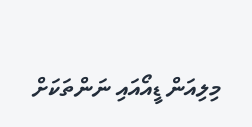މިލިއަން ޑީއޯއައި ނަންތަކަށް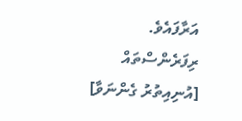އަރާފައެވެ.
ރިފަރެންސްތައް
[އުނިއިތުރު ގެންނަވާ]